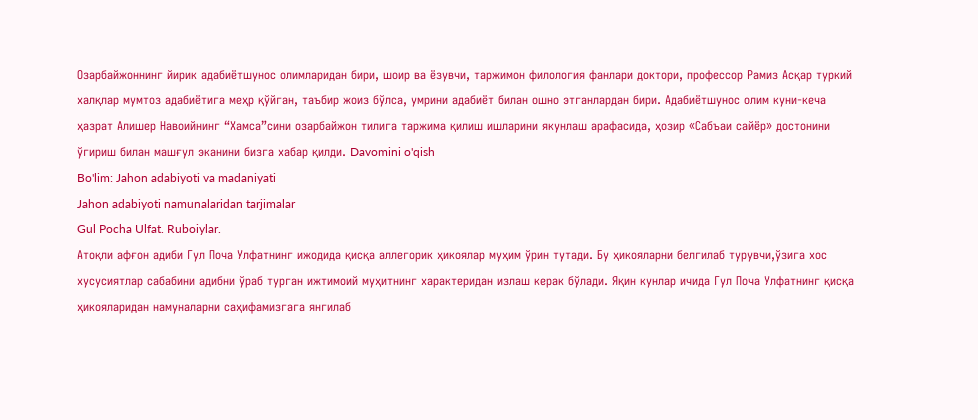Озарбайжоннинг йирик адабиётшунос олимларидан бири, шоир ва ёзувчи, таржимон филология фанлари доктори, профессор Рамиз Асқар туркий халқлар мумтоз адабиётига меҳр қўйган, таъбир жоиз бўлса, умрини адабиёт билан ошно этганлардан бири. Адабиётшунос олим куни-кеча ҳазрат Алишер Навоийнинг “Хамса”сини озарбайжон тилига таржима қилиш ишларини якунлаш арафасида, ҳозир «Сабъаи сайёр» достонини ўгириш билан машғул эканини бизга хабар қилди. Davomini o'qish
Bo'lim: Jahon adabiyoti va madaniyati
Jahon adabiyoti namunalaridan tarjimalar
Gul Pocha Ulfat. Ruboiylar.
Атоқли афғон адиби Гул Поча Улфатнинг ижодида қисқа аллегорик ҳикоялар муҳим ўрин тутади. Бу ҳикояларни белгилаб турувчи,ўзига хос хусусиятлар сабабини адибни ўраб турган ижтимоий муҳитнинг характеридан излаш керак бўлади. Яқин кунлар ичида Гул Поча Улфатнинг қисқа ҳикояларидан намуналарни саҳифамизгага янгилаб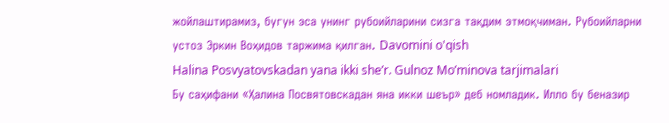жойлаштирамиз, бугун эса унинг рубоийларини сизга тақдим этмоқчиман. Рубоийларни устоз Эркин Воҳидов таржима қилган. Davomini o'qish
Halina Posvyatovskadan yana ikki she’r. Gulnoz Mo’minova tarjimalari
Бу саҳифани «Ҳалина Посвятовскадан яна икки шеър» деб номладик. Илло бу беназир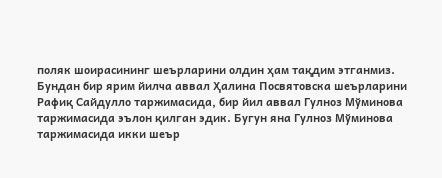поляк шоирасининг шеърларини олдин ҳам тақдим этганмиз. Бундан бир ярим йилча аввал Ҳалина Посвятовска шеърларини Рафиқ Сайдулло таржимасида, бир йил аввал Гулноз Мўминова таржимасида эълон қилган эдик. Бугун яна Гулноз Мўминова таржимасида икки шеър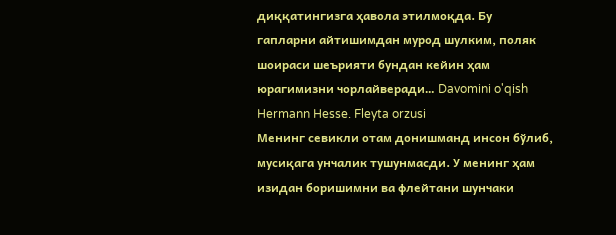диққатингизга ҳавола этилмоқда. Бу гапларни айтишимдан мурод шулким, поляк шоираси шеърияти бундан кейин ҳам юрагимизни чорлайверади… Davomini o'qish
Hermann Hesse. Fleyta orzusi
Менинг севикли отам донишманд инсон бўлиб, мусиқага унчалик тушунмасди. У менинг ҳам изидан боришимни ва флейтани шунчаки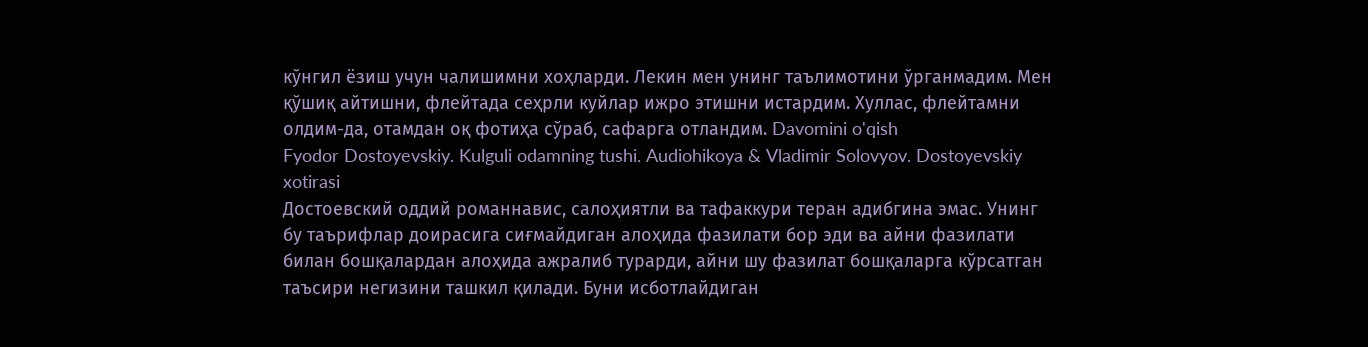кўнгил ёзиш учун чалишимни хоҳларди. Лекин мен унинг таълимотини ўрганмадим. Мен қўшиқ айтишни, флейтада сеҳрли куйлар ижро этишни истардим. Хуллас, флейтамни олдим-да, отамдан оқ фотиҳа сўраб, сафарга отландим. Davomini o'qish
Fyodor Dostoyevskiy. Kulguli odamning tushi. Audiohikoya & Vladimir Solovyov. Dostoyevskiy xotirasi
Достоевский оддий романнавис, салоҳиятли ва тафаккури теран адибгина эмас. Унинг бу таърифлар доирасига сиғмайдиган алоҳида фазилати бор эди ва айни фазилати билан бошқалардан алоҳида ажралиб турарди, айни шу фазилат бошқаларга кўрсатган таъсири негизини ташкил қилади. Буни исботлайдиган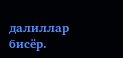далиллар бисёр.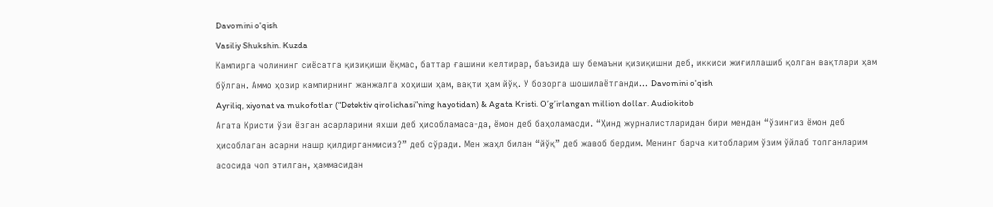Davomini o'qish
Vasiliy Shukshin. Kuzda
Кампирга чолининг сиёсатга қизиқиши ёқмас, баттар ғашини келтирар, баъзида шу бемаъни қизиқишни деб, иккиси жиғиллашиб қолган вақтлари ҳам бўлган. Аммо ҳозир кампирнинг жанжалга хоҳиши ҳам, вақти ҳам йўқ. У бозорга шошилаётганди… Davomini o'qish
Ayriliq, xiyonat va mukofotlar (“Detektiv qirolichasi”ning hayotidan) & Agata Kristi. O’g’irlangan million dollar. Audiokitob
Агата Кристи ўзи ёзган асарларини яхши деб ҳисобламаса-да, ёмон деб баҳоламасди. “Ҳинд журналистларидан бири мендан “ўзингиз ёмон деб ҳисоблаган асарни нашр қилдирганмисиз?” деб сўради. Мен жаҳл билан “йўқ” деб жавоб бердим. Менинг барча китобларим ўзим ўйлаб топганларим асосида чоп этилган, ҳаммасидан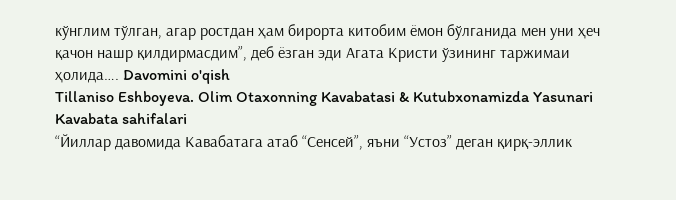кўнглим тўлган, агар ростдан ҳам бирорта китобим ёмон бўлганида мен уни ҳеч қачон нашр қилдирмасдим”, деб ёзган эди Агата Кристи ўзининг таржимаи ҳолида…. Davomini o'qish
Tillaniso Eshboyeva. Olim Otaxonning Kavabatasi & Kutubxonamizda Yasunari Kavabata sahifalari
“Йиллар давомида Кавабатага атаб “Сенсей”, яъни “Устоз” деган қирқ-эллик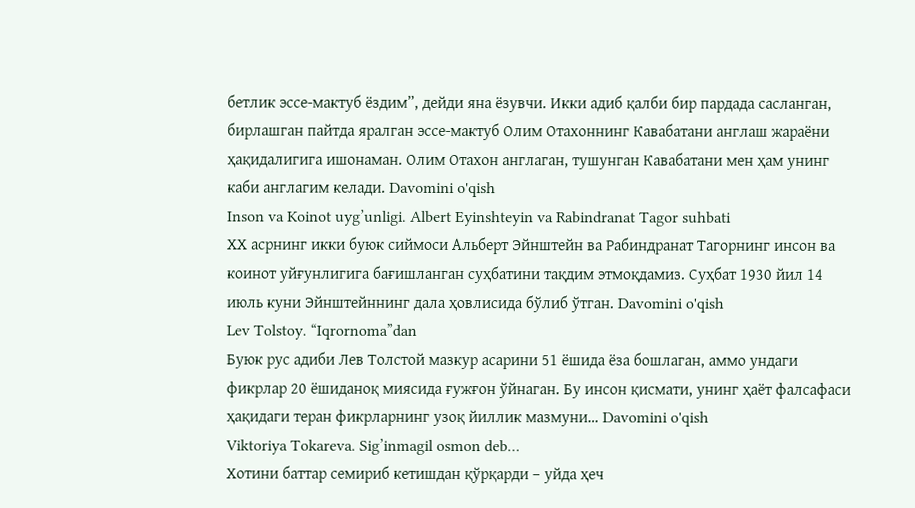бетлик эссе-мактуб ёздим”, дейди яна ёзувчи. Икки адиб қалби бир пардада сасланган, бирлашган пайтда яралган эссе-мактуб Олим Отахоннинг Кавабатани англаш жараёни ҳақидалигига ишонаман. Олим Отахон англаган, тушунган Кавабатани мен ҳам унинг каби англагим келади. Davomini o'qish
Inson va Koinot uyg’unligi. Albert Eyinshteyin va Rabindranat Tagor suhbati
ХХ асрнинг икки буюк сиймоси Альберт Эйнштейн ва Рабиндранат Тагорнинг инсон ва коинот уйғунлигига бағишланган суҳбатини тақдим этмоқдамиз. Суҳбат 1930 йил 14 июль куни Эйнштейннинг дала ҳовлисида бўлиб ўтган. Davomini o'qish
Lev Tolstoy. “Iqrornoma”dan
Буюк рус адиби Лев Толстой мазкур асарини 51 ёшида ёза бошлаган, аммо ундаги фикрлар 20 ёшиданоқ миясида ғужғон ўйнаган. Бу инсон қисмати, унинг ҳаёт фалсафаси ҳақидаги теран фикрларнинг узоқ йиллик мазмуни… Davomini o'qish
Viktoriya Tokareva. Sig’inmagil osmon deb…
Хотини баттар семириб кетишдан қўрқарди – уйда ҳеч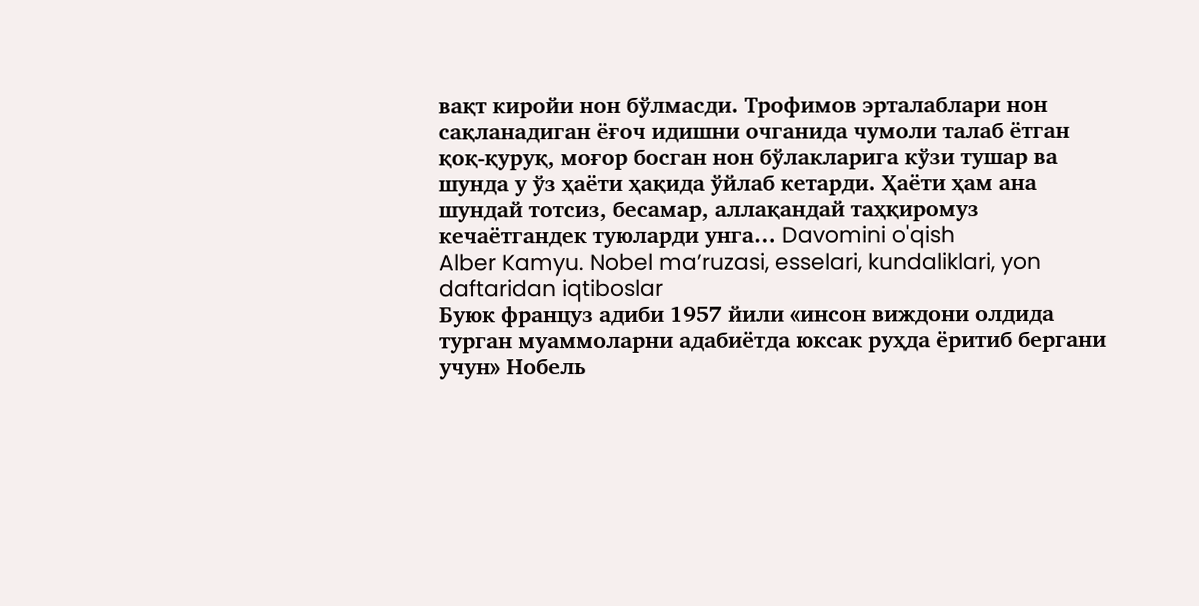вақт киройи нон бўлмасди. Трофимов эрталаблари нон сақланадиган ёғоч идишни очганида чумоли талаб ётган қоқ-қуруқ, моғор босган нон бўлакларига кўзи тушар ва шунда у ўз ҳаёти ҳақида ўйлаб кетарди. Ҳаёти ҳам ана шундай тотсиз, бесамар, аллақандай таҳқиромуз кечаётгандек туюларди унга… Davomini o'qish
Alber Kamyu. Nobel ma’ruzasi, esselari, kundaliklari, yon daftaridan iqtiboslar
Буюк француз адиби 1957 йили «инсон виждони олдида турган муаммоларни адабиётда юксак руҳда ёритиб бергани учун» Нобель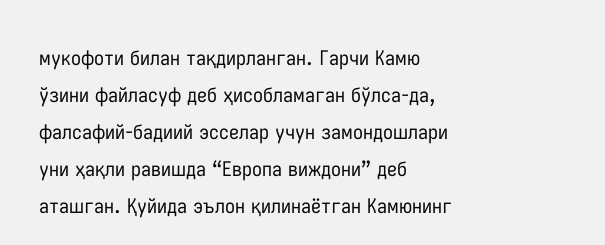мукофоти билан тақдирланган. Гарчи Камю ўзини файласуф деб ҳисобламаган бўлса-да, фалсафий-бадиий эсселар учун замондошлари уни ҳақли равишда “Европа виждони” деб аташган. Қуйида эълон қилинаётган Камюнинг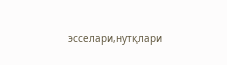эсселари,нутқлари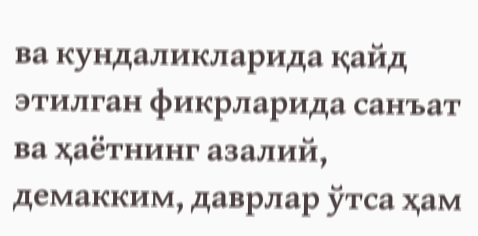ва кундаликларида қайд этилган фикрларида санъат ва ҳаётнинг азалий, демакким, даврлар ўтса ҳам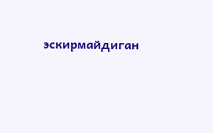эскирмайдиган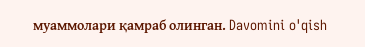муаммолари қамраб олинган. Davomini o'qish